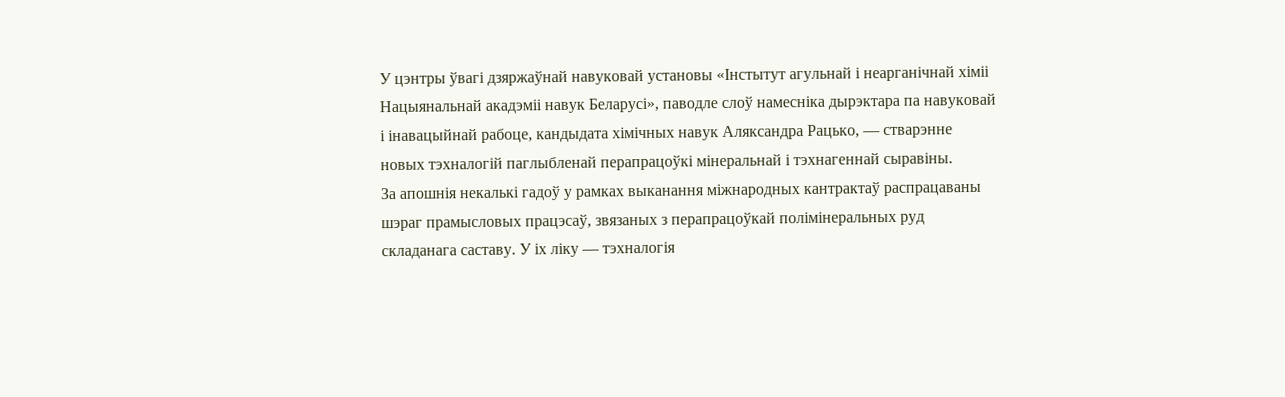У цэнтры ўвагі дзяржаўнай навуковай установы «Інстытут агульнай і неарганічнай хіміі Нацыянальнай акадэміі навук Беларусі», паводле слоў намесніка дырэктара па навуковай і інавацыйнай рабоце, кандыдата хімічных навук Аляксандра Рацько, — стварэнне новых тэхналогій паглыбленай перапрацоўкі мінеральнай і тэхнагеннай сыравіны.
За апошнія некалькі гадоў у рамках выканання міжнародных кантрактаў распрацаваны шэраг прамысловых працэсаў, звязаных з перапрацоўкай полімінеральных руд складанага саставу. У іх ліку — тэхналогія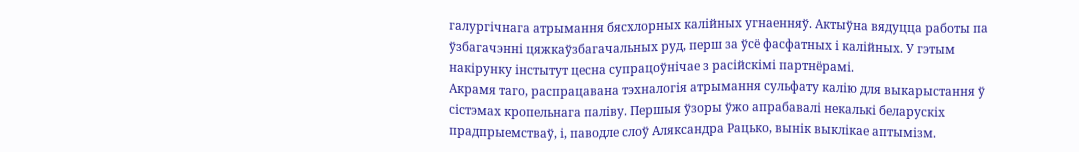галургічнага атрымання бясхлорных калійных угнаенняў. Актыўна вядуцца работы па ўзбагачэнні цяжкаўзбагачальных руд, перш за ўсё фасфатных і калійных. У гэтым накірунку інстытут цесна супрацоўнічае з расійскімі партнёрамі.
Акрамя таго, распрацавана тэхналогія атрымання сульфату калію для выкарыстання ў сістэмах кропельнага паліву. Першыя ўзоры ўжо апрабавалі некалькі беларускіх прадпрыемстваў, і, паводле слоў Аляксандра Рацько, вынік выклікае аптымізм.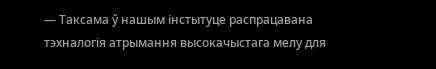— Таксама ў нашым інстытуце распрацавана тэхналогія атрымання высокачыстага мелу для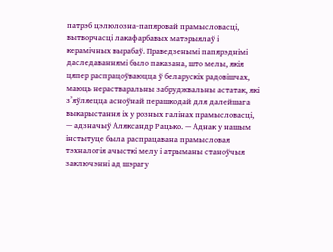патрэб цэлюлозна-папяровай прамысловасці, вытворчасці лакафарбавых матэрыялаў і керамічных вырабаў. Праведзенымі папярэднімі даследаваннямі было паказана, што мелы, якія цяпер распрацоўваюцца ў беларускіх радовішчах, маюць нерастваральны забруджвальны астатак, які з’яўляецца асноўнай перашкодай для далейшага выкарыстання іх у розных галінах прамысловасці, — адзначыў Аляксандр Рацько. — Аднак у нашым інстытуце была распрацавана прамысловая тэхналогія ачысткі мелу і атрыманы станоўчыя заключэнні ад шэрагу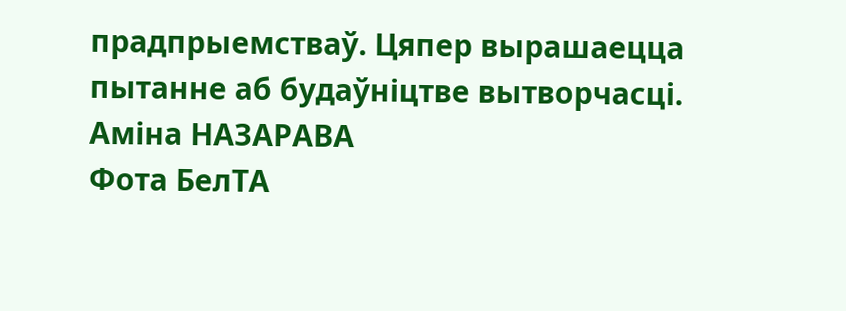прадпрыемстваў. Цяпер вырашаецца пытанне аб будаўніцтве вытворчасці.
Аміна НАЗАРАВА
Фота БелТА